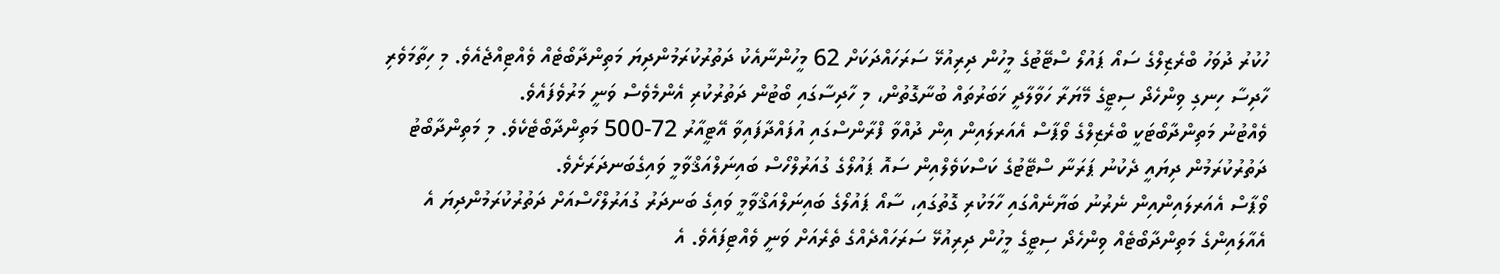ހުކުރު ދުވަހު ބްރެޒިލްގެ ސައޯ ޕައުލޯ ސްޓޭޓުގެ މީހުން ދިރިއުޅޭ ސަރަހައްދަކަށް 62 މީހުންނާއެކު ދަތުރުކުރަމުންދިޔަ މަތިންދާބޯޓެއް ވެއްޓިއްޖެއެވެ. މި ހިތާމަވެރި ހާދިސާ ހިނގި ވިންހެދޯ ސިޓީގެ މޭޔަރާ ހަވާލާދީ ޚަބަރުތައް ބުނާގޮތުން، މި ހާދިސާގައި ބޯޓުން ދަތުރުކުރި އެންމެވެސް ވަނީ މަރުވެފައެވެ.
ވެއްޓުނު މަތިންދާބޯޓަކީ ބްރެޒިލްގެ ވޯޕާސް އެއަރލައިން އިން ދުއްވާ ފްރާންސްގައި އުފައްދާފައިވާ އޭޓީއާރު 72-500 މަތިންދާބޯޓެކެވެ. މި މަތިންދާބޯޓު ދަތުރުކުރަމުން ދިޔައީ ދެކުނު ޕަރަނާ ސްޓޭޓުގެ ކަސްކަވެލްއިން ސައޮ ޕައުލޯގެ ގުއަރުލްހޯސް ބައިނަލްއަޤްވާމީ ވައިގެބަނދަރަށެވެ.
ވޯޕާސް އެއަރލައިންއިން ނެރުނު ބަޔާނެއްގައި ހާމަކުރި ގޮތުގައި، ސާއޯ ޕައުލޯގެ ބައިނަލްއަޤްވާމީ ވައިގެ ބަނދަރު ގުއަރުލްހޯސްއަށް ދަތުރުކުރަމުންދިޔަ އެ އެއާލައިންގެ މަތިންދާބޯޓެއް ވިންހެދޯ ސިޓީގެ މީހުން ދިރިއުޅޭ ސަރަހައްދެއްގެ ތެރެއަށް ވަނީ ވެއްޓިފައެވެ. އެ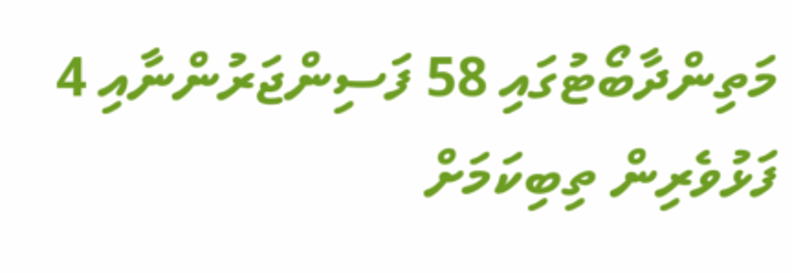މަތިންދާބޯޓުގައި 58 ފަސިންޖަރުންނާއި 4 ފަޅުވެރިން ތިބިކަމަށް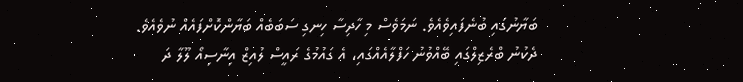ބަޔާނުގައި ބުނެފައިވެއެވެ. ނަމަވެސް މި ހާދިސާ ހިނގި ސަބަބެއް ބަޔާންކޮށްފައެއް ނުވެއެވެ.
ދެކުނު ބްރެޒިލްގައި ބޭއްވުނު ހަފްލާއެއްގައި، އެ ގައުމުގެ ރައީސް ލުއިޒް އިނާސިއޯ ލޫލާ ދަ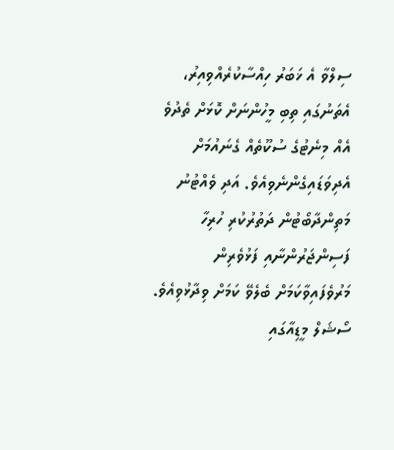ސިލްވާ އެ ޚަބަރު ހިއްސާކުރެއްވިއިރު، އެތަނުގައި ތިބި މީހުންނަށް ކޮޅަށް ތެދުވެ އެއް މިނެޓުގެ ސުކޫތެއް ގެނައުމަށް އެދިވަޑައިގެންނެވިއެވެ. އަދި ވެއްޓުނު މަތިންދާބޯޓުން ދަތުރުކުރި ހުރިހާ ފަސިންޖަރުންނާއި ފަޅުވެރިން މަރުވެފައިވާކަމަށް ބެލެވޭ ކަމަށް ވިދާޅުވިއެވެ.
ސޯޝަލް މީޑިއާގައި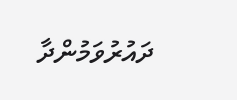ދައުރުވަމުންދާ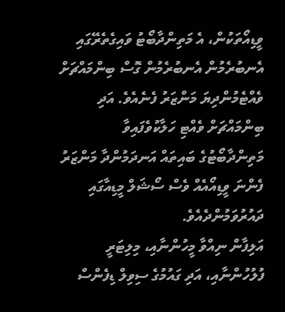ވީޑިއޯތަކުން، އެ މަތިންދާބޯޓު ވައިގެތެރޭގައި އެނބުރެމުން އެނބުރެމުން ގޮސް ބިންމައްޗަށް ވެއްޓެމުންދިޔަ މަންޒަރު ފެނެއެވެ. އަދި ބިންމައްޗަށް ވެއްޓި ހަލާކުވެފައިވާ މަތިންދާބޯޓުގެ ބައިތައް އަނދަމުންދާ މަންޒަރު ފެންނަ ވީޑިއޯއެއް ވެސް ސޯޝަލް މީޑިއާގައި ދައުރުވަމުންދެއެވެ.
އަލިފާން ނިއްވާ މީހުންނާއި، މިލިޓަރީ ފުލުހުންނާއި، އަދި ގައުމުގެ ސިވިލް ޑިފެންސް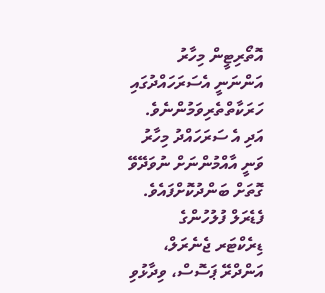އޮތޯރިޓީން މިހާރު އަންނަނީ އެސަރަހައްދުގައި ހަރަކާތްތެރިވަމުންނެވެ. އަދި އެ ސަރަހައްދު މިހާރު ވަނީ އާއްމުންނަށް ނުވަދޭވޭ ގޮތަށް ބަންދުކޮށްފައެވެ. ފެޑެރަލް ފުލުހުންގެ ޑިރެކްޓަރ ޖެނެރަލް، އަންދްރޭ ޕަސޮސް، ވިދާޅުވި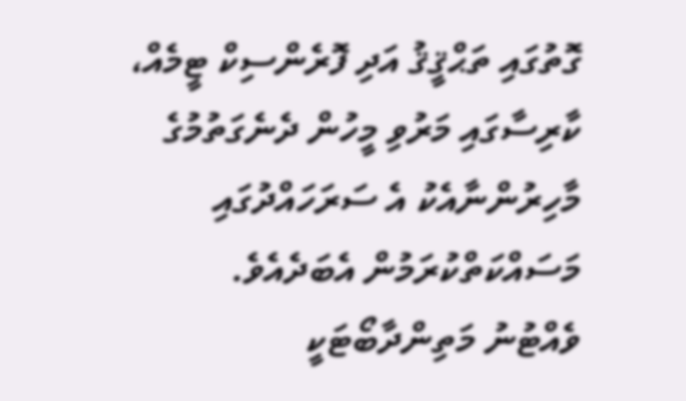ގޮތުގައި ތަޙްޤީޤު އަދި ފޮރެންސިކް ޓީމެއް، ކާރިސާގައި މަރުވި މީހުން ދެނެގަތުމުގެ މާހިރުންނާއެކު އެ ސަރަހައްދުގައި މަސައްކަތްކުރަމުން އެބަދެއެވެ.
ވެއްޓުނު މަތިންދާބޯޓަކީ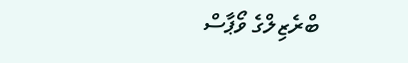ބްރެޒިލްގެ ވޯޕާސް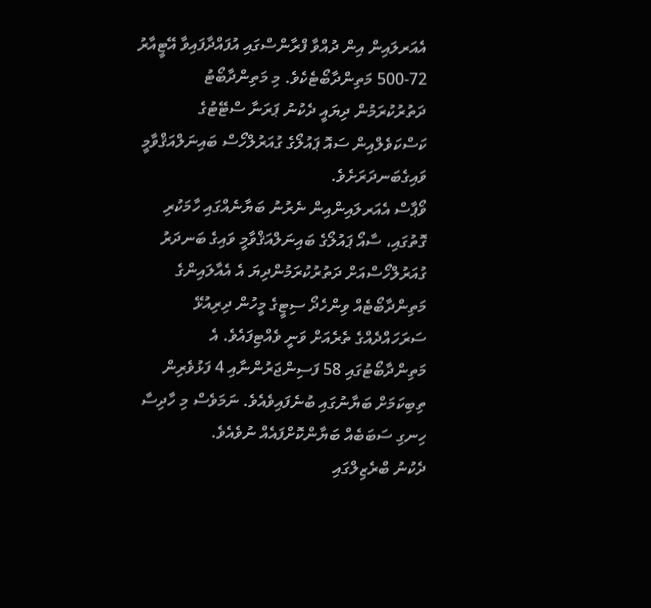އެއަރލައިން އިން ދުއްވާ ފްރާންސްގައި އުފައްދާފައިވާ އޭޓީއާރު 72-500 މަތިންދާބޯޓެކެވެ. މި މަތިންދާބޯޓު ދަތުރުކުރަމުން ދިޔައީ ދެކުނު ޕަރަނާ ސްޓޭޓުގެ ކަސްކަވެލްއިން ސައޮ ޕައުލޯގެ ގުއަރުލްހޯސް ބައިނަލްއަޤްވާމީ ވައިގެބަނދަރަށެވެ.
ވޯޕާސް އެއަރލައިންއިން ނެރުނު ބަޔާނެއްގައި ހާމަކުރި ގޮތުގައި، ސާއޯ ޕައުލޯގެ ބައިނަލްއަޤްވާމީ ވައިގެ ބަނދަރު ގުއަރުލްހޯސްއަށް ދަތުރުކުރަމުންދިޔަ އެ އެއާލައިންގެ މަތިންދާބޯޓެއް ވިންހެދޯ ސިޓީގެ މީހުން ދިރިއުޅޭ ސަރަހައްދެއްގެ ތެރެއަށް ވަނީ ވެއްޓިފައެވެ. އެ މަތިންދާބޯޓުގައި 58 ފަސިންޖަރުންނާއި 4 ފަޅުވެރިން ތިބިކަމަށް ބަޔާނުގައި ބުނެފައިވެއެވެ. ނަމަވެސް މި ހާދިސާ ހިނގި ސަބަބެއް ބަޔާންކޮށްފައެއް ނުވެއެވެ.
ދެކުނު ބްރެޒިލްގައި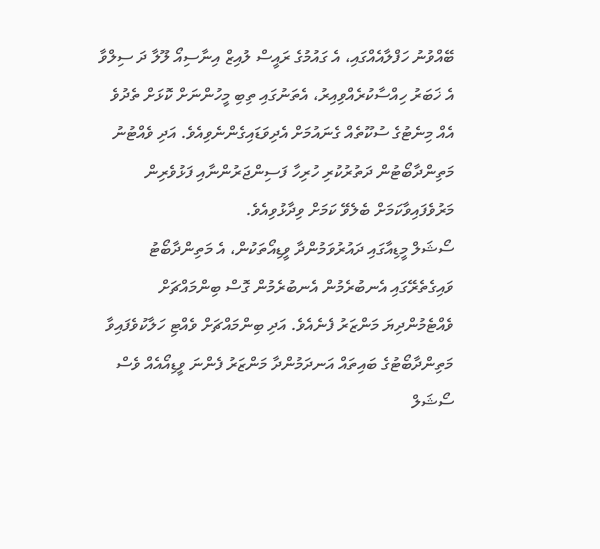ބޭއްވުނު ހަފްލާއެއްގައި، އެ ގައުމުގެ ރައީސް ލުއިޒް އިނާސިއޯ ލޫލާ ދަ ސިލްވާ އެ ޚަބަރު ހިއްސާކުރެއްވިއިރު، އެތަނުގައި ތިބި މީހުންނަށް ކޮޅަށް ތެދުވެ އެއް މިނެޓުގެ ސުކޫތެއް ގެނައުމަށް އެދިވަޑައިގެންނެވިއެވެ. އަދި ވެއްޓުނު މަތިންދާބޯޓުން ދަތުރުކުރި ހުރިހާ ފަސިންޖަރުންނާއި ފަޅުވެރިން މަރުވެފައިވާކަމަށް ބެލެވޭ ކަމަށް ވިދާޅުވިއެވެ.
ސޯޝަލް މީޑިއާގައި ދައުރުވަމުންދާ ވީޑިއޯތަކުން، އެ މަތިންދާބޯޓު ވައިގެތެރޭގައި އެނބުރެމުން އެނބުރެމުން ގޮސް ބިންމައްޗަށް ވެއްޓެމުންދިޔަ މަންޒަރު ފެނެއެވެ. އަދި ބިންމައްޗަށް ވެއްޓި ހަލާކުވެފައިވާ މަތިންދާބޯޓުގެ ބައިތައް އަނދަމުންދާ މަންޒަރު ފެންނަ ވީޑިއޯއެއް ވެސް ސޯޝަލް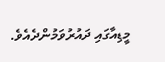މީޑިއާގައި ދައުރުވަމުންދެއެވެ.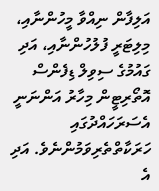އަލިފާން ނިއްވާ މީހުންނާއި، މިލިޓަރީ ފުލުހުންނާއި، އަދި ގައުމުގެ ސިވިލް ޑިފެންސް އޮތޯރިޓީން މިހާރު އަންނަނީ އެސަރަހައްދުގައި ހަރަކާތްތެރިވަމުންނެވެ. އަދި އެ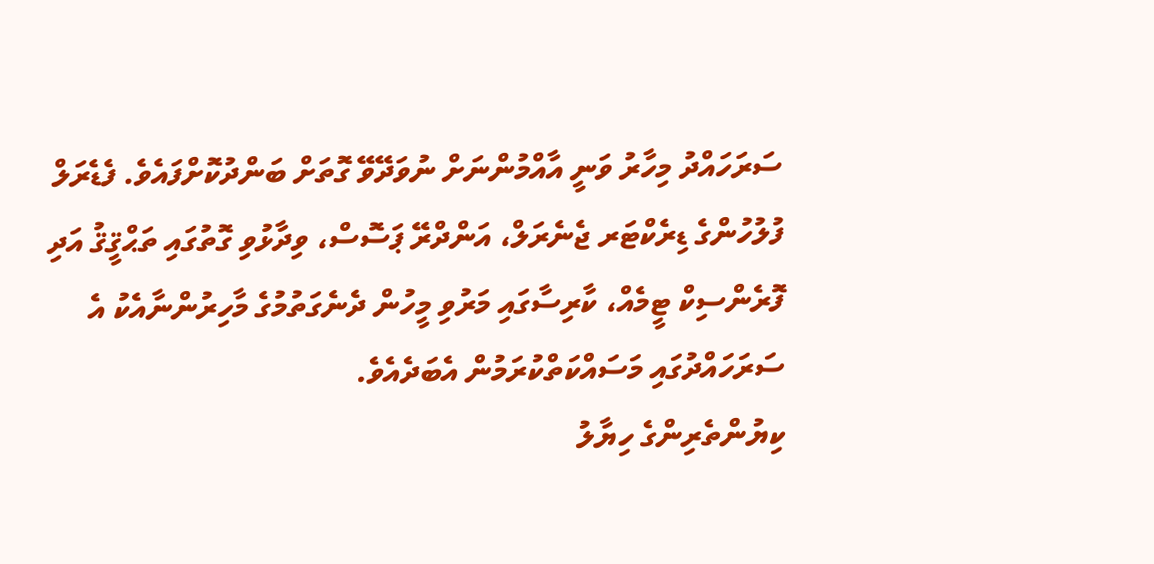ސަރަހައްދު މިހާރު ވަނީ އާއްމުންނަށް ނުވަދޭވޭ ގޮތަށް ބަންދުކޮށްފައެވެ. ފެޑެރަލް ފުލުހުންގެ ޑިރެކްޓަރ ޖެނެރަލް، އަންދްރޭ ޕަސޮސް، ވިދާޅުވި ގޮތުގައި ތަޙްޤީޤު އަދި ފޮރެންސިކް ޓީމެއް، ކާރިސާގައި މަރުވި މީހުން ދެނެގަތުމުގެ މާހިރުންނާއެކު އެ ސަރަހައްދުގައި މަސައްކަތްކުރަމުން އެބަދެއެވެ.
ކިޔުންތެރިންގެ ހިޔާލު